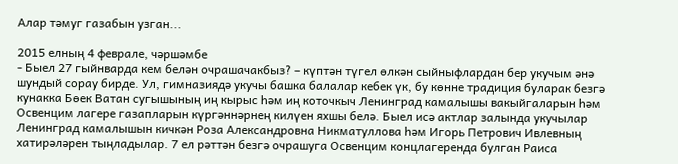Алар тәмуг газабын узган...

2015 елның 4 феврале, чәршәмбе
- Быел 27 гыйнварда кем белән очрашачакбыз? – күптән түгел өлкән сыйныфлардан бер укучым әнә шундый сорау бирде. Ул, гимназиядә укучы башка балалар кебек үк, бу көнне традиция буларак безгә кунакка Бөек Ватан сугышының иң кырыс һәм иң коточкыч Ленинград камалышы вакыйгаларын һәм Освенцим лагере газапларын күргәннәрнең килүен яхшы белә. Быел исә актлар залында укучылар Ленинград камалышын кичкән Роза Александровна Никматуллова һәм Игорь Петрович Ивлевның хатирәләрен тыңладылар. 7 ел рәттән безгә очрашуга Освенцим концлагеренда булган Раиса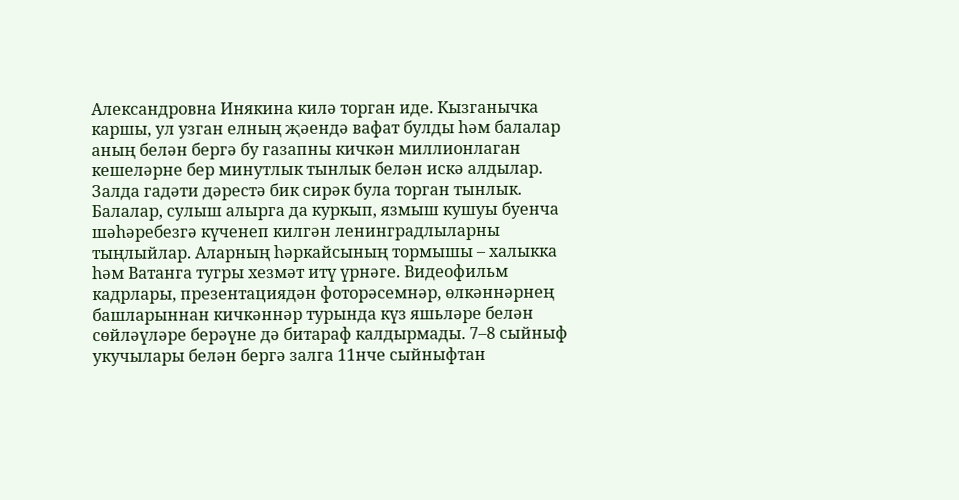Александровна Инякина килә торган иде. Кызганычка каршы, ул узган елның җәендә вафат булды һәм балалар аның белән бергә бу газапны кичкән миллионлаган кешеләрне бер минутлык тынлык белән искә алдылар. Залда гадәти дәрестә бик сирәк була торган тынлык. Балалар, сулыш алырга да куркып, язмыш кушуы буенча шәһәребезгә күченеп килгән ленинградлыларны тыңлыйлар. Аларның һәркайсының тормышы – халыкка һәм Ватанга тугры хезмәт итү үрнәге. Видеофильм кадрлары, презентациядән фоторәсемнәр, өлкәннәрнең башларыннан кичкәннәр турында күз яшьләре белән сөйләүләре берәүне дә битараф калдырмады. 7–8 сыйныф укучылары белән бергә залга 11нче сыйныфтан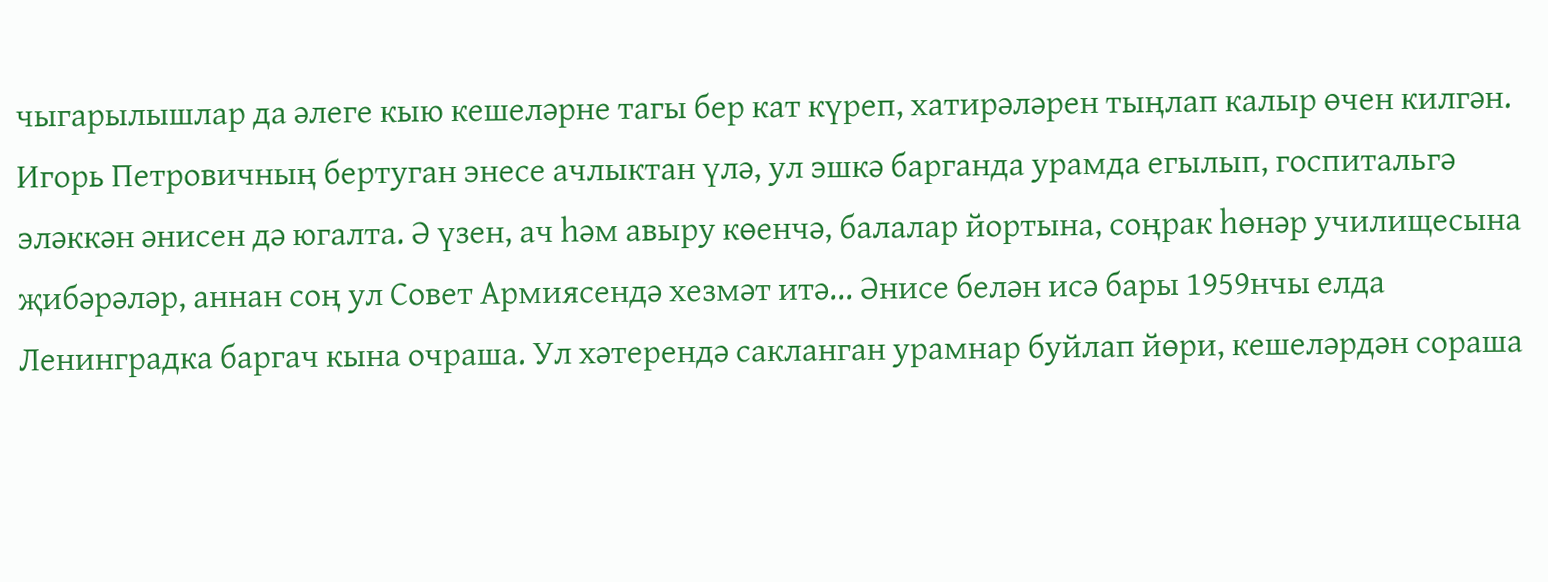чыгарылышлар да әлеге кыю кешеләрне тагы бер кат күреп, хатирәләрен тыңлап калыр өчен килгән. Игорь Петровичның бертуган энесе ачлыктан үлә, ул эшкә барганда урамда егылып, госпитальгә эләккән әнисен дә югалта. Ә үзен, ач һәм авыру көенчә, балалар йортына, соңрак һөнәр училищесына җибәрәләр, аннан соң ул Совет Армиясендә хезмәт итә... Әнисе белән исә бары 1959нчы елда Ленинградка баргач кына очраша. Ул хәтерендә сакланган урамнар буйлап йөри, кешеләрдән сораша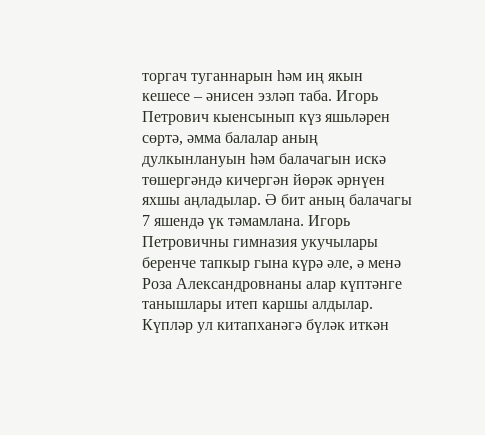торгач туганнарын һәм иң якын кешесе – әнисен эзләп таба. Игорь Петрович кыенсынып күз яшьләрен сөртә, әмма балалар аның дулкынлануын һәм балачагын искә төшергәндә кичергән йөрәк әрнүен яхшы аңладылар. Ә бит аның балачагы 7 яшендә үк тәмамлана. Игорь Петровичны гимназия укучылары беренче тапкыр гына күрә әле, ә менә Роза Александровнаны алар күптәнге танышлары итеп каршы алдылар. Күпләр ул китапханәгә бүләк иткән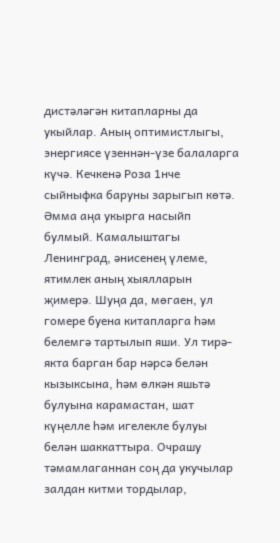дистәләгән китапларны да укыйлар. Аның оптимистлыгы, энергиясе үзеннән-үзе балаларга күчә. Кечкенә Роза 1нче сыйныфка баруны зарыгып көтә. Әмма аңа укырга насыйп булмый. Камалыштагы Ленинград, әнисенең үлеме, ятимлек аның хыялларын җимерә. Шуңа да, мөгаен, ул гомере буена китапларга һәм белемгә тартылып яши. Ул тирә-якта барган бар нәрсә белән кызыксына, һәм өлкән яшьтә булуына карамастан, шат күңелле һәм игелекле булуы белән шаккаттыра. Очрашу тәмамлаганнан соң да укучылар залдан китми тордылар,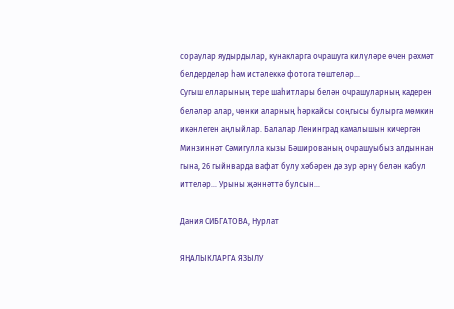сораулар яудырдылар, кунакларга очрашуга килүләре өчен рәхмәт белдерделәр һәм истәлеккә фотога төштеләр...
Сугыш елларының тере шаһитлары белән очрашуларның кадерен беләләр алар, чөнки аларның һәркайсы соңгысы булырга мөмкин икәнлеген аңлыйлар. Балалар Ленинград камалышын кичергән Минзиннәт Сәмигулла кызы Бәшированың очрашуыбыз алдыннан гына, 26 гыйнварда вафат булу хәбәрен дә зур әрнү белән кабул иттеләр... Урыны җәннәттә булсын...

Дания СИБГАТОВА, Нурлат

ЯҢАЛЫКЛАРГА ЯЗЫЛУ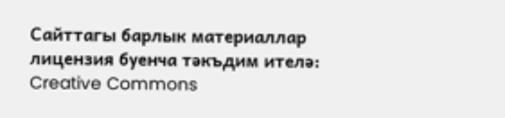Сайттагы барлык материаллар лицензия буенча тәкъдим ителә:
Creative Commons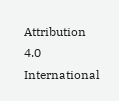Attribution 4.0 International